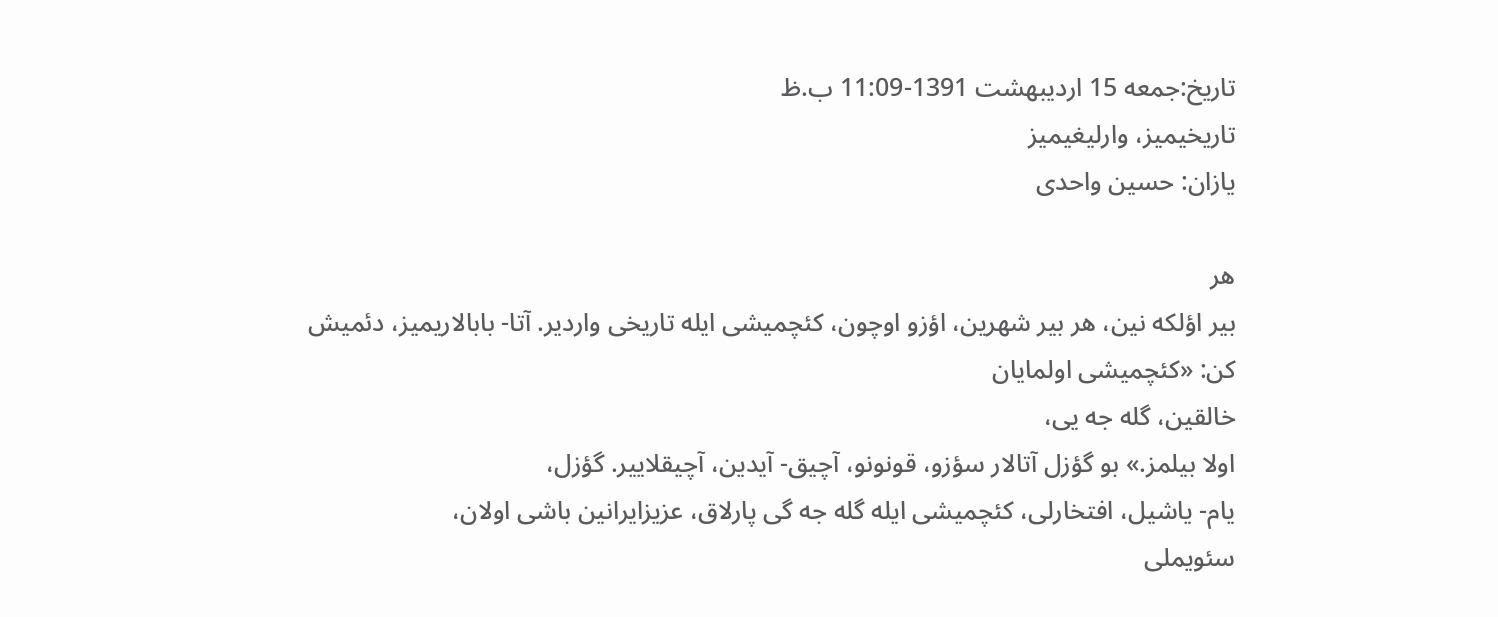تاریخ:جمعه 15 اردیبهشت 1391-11:09 ب.ظ
تاریخیمیز، وارلیغیمیز
یازان: حسین واحدى

هر
بیر اؤلکه نین، هر بیر شهرین، اؤزو اوچون، کئچمیشى ایله تاریخى واردیر. آتا- بابالاریمیز، دئمیش کن: «کئچمیشى اولمایان
خالقین، گله جه یى،
اولا بیلمز.» بو گؤزل آتالار سؤزو، قونونو، آچیق- آیدین، آچیقلاییر. گؤزل،
یام- یاشیل، افتخارلى، کئچمیشى ایله گله جه گى پارلاق، عزیزایرانین باشى اولان،
سئویملى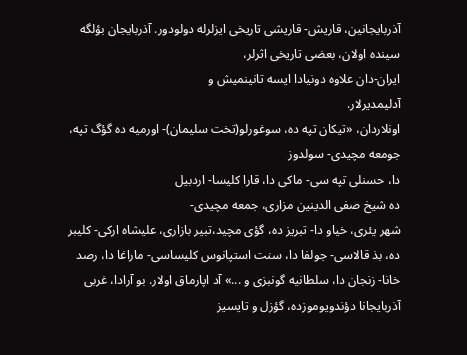آذربایجانین، قاریش- قاریشى تاریخى ایزلرله دولودور. آذربایجان بؤلگه سینده اولان، بعضى تاریخى اثرلر،
ایران-دان علاوه دونیادا ایسه تانینمیش و
آدلیمدیرلار.
اونلاردان، «تیکان تپه ده، سوغورلو(تخت سلیمان)- اورمیه ده گؤگ تپه، جومعه مچیدى- سولدوز
دا، حسنلى تپه سى- ماکى دا، قارا کلیسا- اردبیل
ده شیخ صفى الدینین مزارى، جمعه مچیدى-
شهر یئرى، خیاو دا- تبریز ده، گؤى مچید،تبیر بازارى، علیشاه ارکى- کلیبر
ده، بذ قالاسى- جولفا دا، سنت استپانوس کلیساسى- ماراغا دا، رصد خانا- زنجان دا، سلطانیه گونبزى و ...» آد اپارماق اولار. بو آرادا، غربی آذربایجانا دؤندویوموزده، گؤزل و تایسیز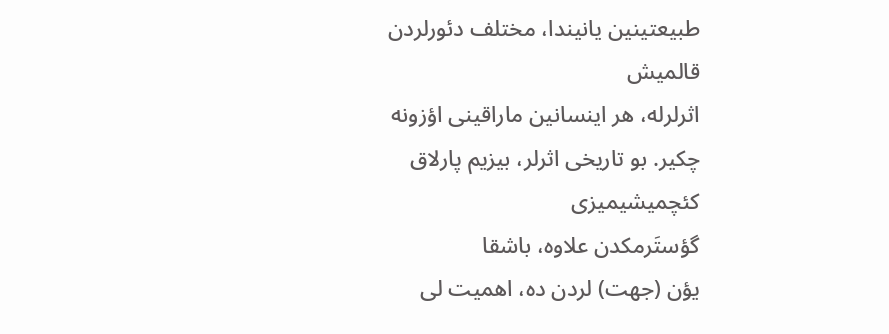طبیعتینین یانیندا، مختلف دئورلردن قالمیش
اثرلرله، هر اینسانین ماراقینى اؤزونه چکیر. بو تاریخى اثرلر، بیزیم پارلاق کئچمیشیمیزى
گؤستَرمکدن علاوه، باشقا
یؤن (جهت) لردن ده، اهمیت لى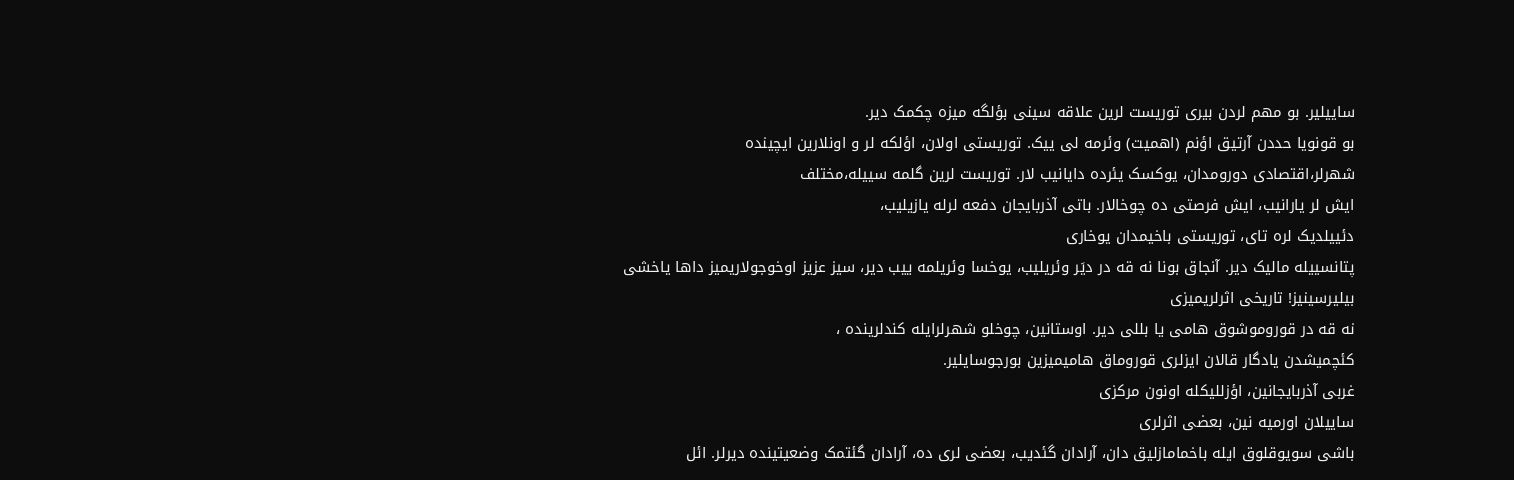ساییلیر. بو مهم لردن بیری توریست لرین علاقه سینى بؤلگه میزه چکمک دیر.
بو قونویا حددن آرتیق اؤنم (اهمیت) وئرمه لى ییک. توریستى اولان، اؤلکه لر و اونلارین ایچینده
شهرلر،اقتصادى دورومدان، یوکسک یئرده دایانیب لار. توریست لرین گلمه سییله،مختلف
ایش لر یارانیب، ایش فرصتی ده چوخالار. باتى آذربایجان دفعه لرله یازیلیب،
دئییلدیک لره تای، توریستى باخیمدان یوخارى
پتانسییله مالیک دیر. آنجاق بونا نه قه در دیَر وئریلیب، یوخسا وئریلمه ییب دیر، سیز عزیز اوخوجولاریمیز داها یاخشی
بیلیرسینیز! تاریخى اثرلریمیزى
نه قه در قوروموشوق هامى یا بللى دیر. اوستانین، چوخلو شهرلرایله کندلرینده ،
کئچمیشدن یادگار قالان ایزلرى قوروماق هامیمیزین بورجوسایلیر.
غربی آذربایجانین، اؤزللیکله اونون مرکزى
ساییلان اورمیه نین، بعضى اثرلرى
باشى سویوقلوق ایله باخمامازلیق دان، آرادان گئدیب، بعضى لرى ده، آرادان گئتمک وضعیتینده دیرلر. ائل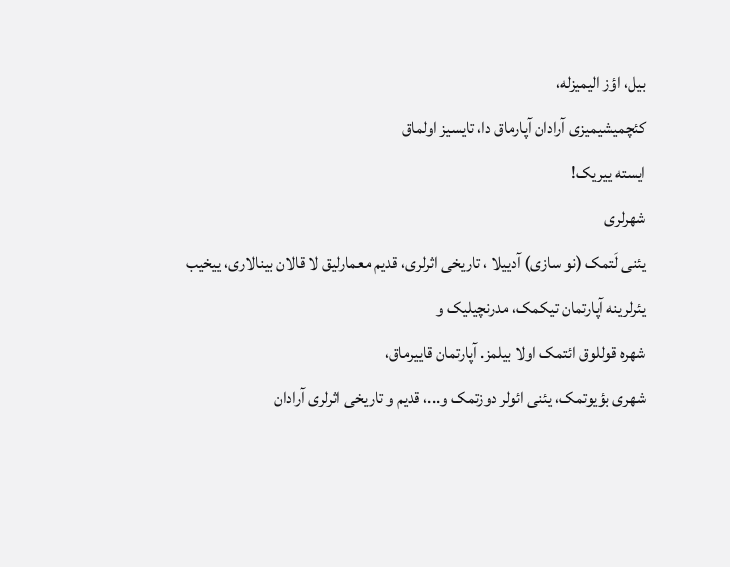بیل، اؤز الیمیزله،
کئچمیشیمیزى آرادان آپارماق دا، تایسیز اولماق
ایسته ییریک!
شهرلرى
یئنی لَتمک (نو سازى) آدییلا ، تاریخى اثرلرى، قدیم معمارلیق لا قالان بینالارى، ییخیب یئرلرینه آپارتمان تیکمک، مدرنچیلیک و
شهره قوللوق ائتمک اولا بیلمز. آپارتمان قاییرماق،
شهرى بؤیوتمک، یئنى ائولر دوزتمک و...، قدیم و تاریخی اثرلرى آرادان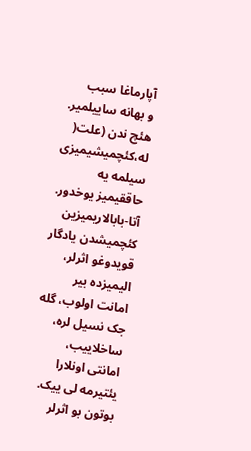آپارماغا سبب
و بهانه ساییلمیر. هئچ ندن (علت( له،کئچمیشیمیزى سیلمه یه حاققیمیز یوخدور. آتا-بابالاریمیزین
کئچمیشدن یادگار قویدوغو اثرلر، الیمیزده بیر
امانت اولوب، گله جک نسیل لره، ساخلاییب،
امانتى اونلارا یئتیرمه لى ییک. بوتون بو اثرلر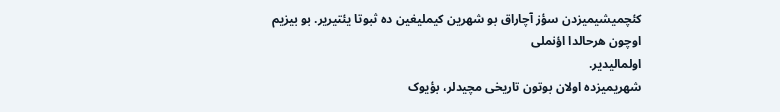کئچمیشیمیزدن سؤز آچاراق بو شهرین کیملیغین ده ثبوتا یئتیریر. بو بیزیم
اوچون هرحالدا اؤنملی
اولمالیدیر.
شهریمیزده اولان بوتون تاریخی مچیدلر، بؤیوک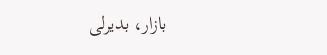بازار، بدیرلی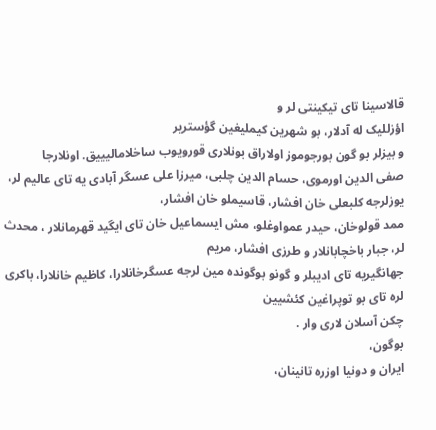قالاسینا تای تیکینتی لر و
اؤزللیک له آدلار، بو شهرین کیملیغین گؤستریر
و بیزلر بو گون بورجوموز اولاراق بونلاری قورویوب ساخلامالیییق. اونلارجا
صفی الدین اورموی، حسام الدین چلبی، میرزا علی عسگر آبادی یه تای عالیم لر، یوزلرجه کلبعلی خان افشار، قاسیملو خان افشار،
ممد قولوخان، حیدر عمواوغلو، مش ایسماعیل خان تای ایگید قهرمانلار ، محدث
لر، جبار باخچابانلار و طرزی افشار، مریم
جهانگیریه تای ادیبلر و گونو بوگونده مین لرجه عسگرخانلارا، کاظیم خانلارا، باکری
لره تای بو توپراغین کئشیین
چکن آسلان لاری وار .
بوگون،
ایران و دونیا اوزره تانینان،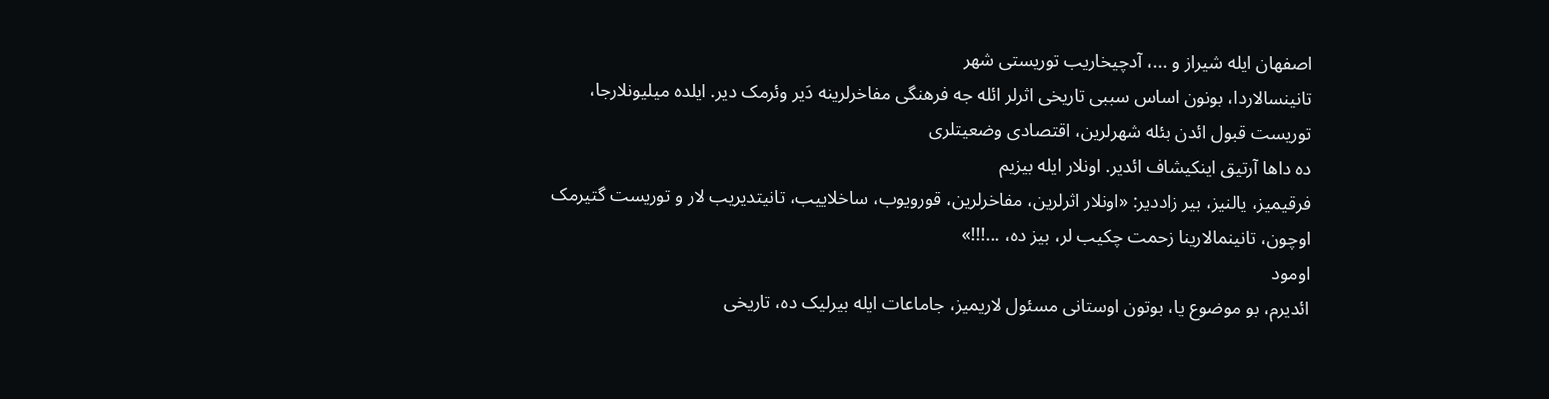اصفهان ایله شیراز و ...، آدچیخاریب توریستی شهر
تانینسالاردا، بونون اساس سببی تاریخى اثرلر ائله جه فرهنگی مفاخرلرینه دَیر وئرمک دیر. ایلده میلیونلارجا،
توریست قبول ائدن بئله شهرلرین، اقتصادى وضعیتلرى
ده داها آرتیق اینکیشاف ائدیر. اونلار ایله بیزیم
فرقیمیز، یالنیز، بیر زاددیر: «اونلار اثرلرین، مفاخرلرین، قورویوب، ساخلاییب، تانیتدیریب لار و توریست گتیرمک
اوچون، تانینمالارینا زحمت چکیب لر، بیز ده، ...!!!»
اومود
ائدیرم، بو موضوع یا، بوتون اوستانى مسئول لاریمیز، جاماعات ایله بیرلیک ده، تاریخى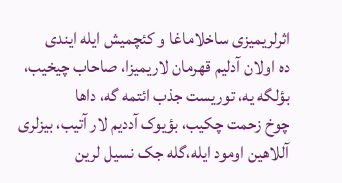اثرلریمیزى ساخلاماغا و کئچمیش ایله ایندى
ده اولان آدلیم قهرمان لاریمیزا، صاحاب چیخیب،
بؤلگه یه، توریست جذب ائتمه گه، داها
چوخ زحمت چکیب، بؤیوک آددیم لار آتیب، بیزلرى آللاهین اومود ایله،گله جک نسیل لرین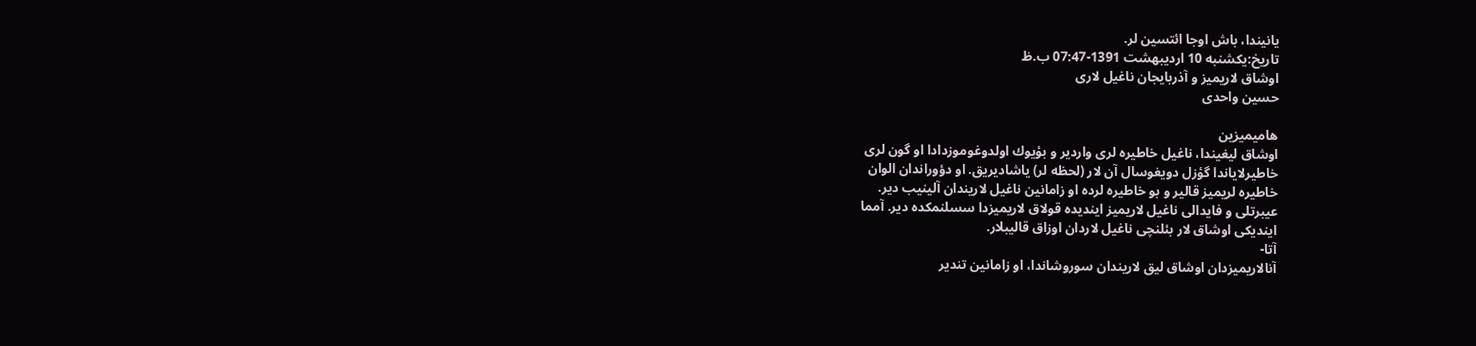یانیندا، باش اوجا ائتسین لر.
تاریخ:یکشنبه 10 اردیبهشت 1391-07:47 ب.ظ
اوشاق لاریمیز و آذربایجان ناغیل لاری
حسین واحدی

هامیمیزین
اوشاق لیغیندا، ناغیل خاطیره لری واردیر و بؤیوك اولدوغوموزدادا او گون لری
خاطیرلایاندا گؤزل دویغوسال آن لار (لحظه لر) یاشادیریق. او دؤوراندان الوان
خاطیره لریمیز قالیر و بو خاطیره لرده او زامانین ناغیل لاریندان آلینیب دیر.
عیبرتلی و فایدالی ناغیل لاریمیز ایندیده قولاق لاریمیزدا سسلنمكده دیر. آمما
ایندیكی اوشاق لار بئلنچی ناغیل لاردان اوزاق قالیبلار.
آتا-
آنالاریمیزدان اوشاق لیق لاریندان سوروشاندا، او زامانین تندیر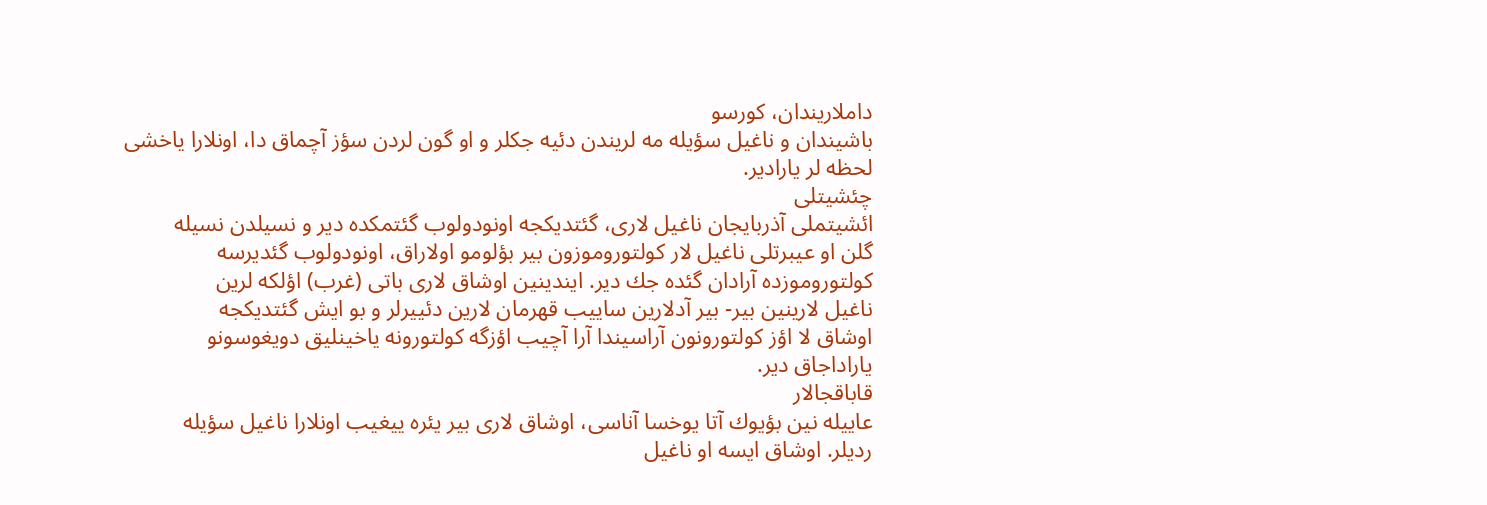داملاریندان، كورسو
باشیندان و ناغیل سؤیله مه لریندن دئیه جكلر و او گون لردن سؤز آچماق دا، اونلارا یاخشی
لحظه لر یارادیر.
چئشیتلی
ائشیتملی آذربایجان ناغیل لاری، گئتدیكجه اونودولوب گئتمكده دیر و نسیلدن نسیله
گلن او عیبرتلی ناغیل لار كولتوروموزون بیر بؤلومو اولاراق، اونودولوب گئدیرسه
كولتوروموزده آرادان گئده جك دیر. ایندینین اوشاق لاری باتی (غرب) اؤلكه لرین
ناغیل لارینین بیر- بیر آدلارین ساییب قهرمان لارین دئییرلر و بو ایش گئتدیكجه
اوشاق لا اؤز كولتورونون آراسیندا آرا آچیب اؤزگه كولتورونه یاخینلیق دویغوسونو
یاراداجاق دیر.
قاباقجالار
عاییله نین بؤیوك آتا یوخسا آناسی، اوشاق لاری بیر یئره ییغیب اونلارا ناغیل سؤیله
ردیلر. اوشاق ایسه او ناغیل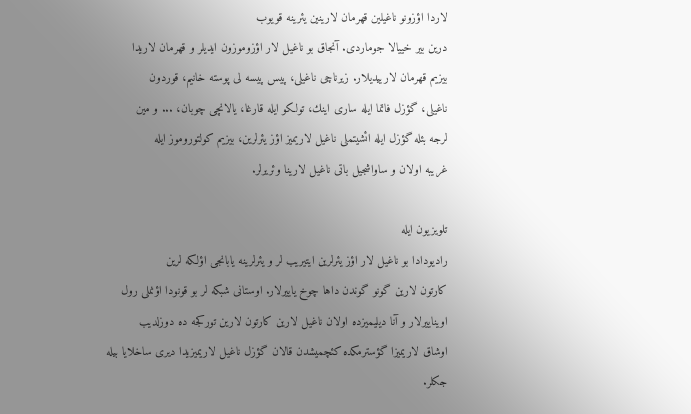لاردا اؤزونو ناغیلین قهرمان لارینین یئرینه قویوب
درین بیر خییالا جوماردی. آنجاق بو ناغیل لار اؤزوموزون ایدیلر و قهرمان لاریدا
بیزیم قهرمان لارییدیلار. زیرناچی ناغیلی، پیس پیسه لی پوسته خانیم، قوردون
ناغیلی، گؤزل فاتما ایله ساری اینك، تولكو ایله قارغا، یالانچی چوبان، ... و مین
لرجه بئله گؤزل ایله ائشیتملی ناغیل لاریمیز اؤز یئرلرین، بیزیم كولتوروموز ایله
غریبه اولان و ساواشجیل باتی ناغیل لارینا وئریرلر.

تلویزیون ایله
رادیودادا بو ناغیل لار اؤز یئرلرین ایتیریب لر و یئرلرینه یابانجی اؤلكه لرین
كارتون لارین گونو گوندن داها چوخ یاییرلار. اوستانی شبكه لر بو قونودا اؤنملی رول
اویناییرلار و آنا دیلیمیزده اولان ناغیل لارین كارتون لارین توركجه ده دوزلدیب
اوشاق لاریمیزا گؤسترمكده كئچمیشدن قالان گؤزل ناغیل لاریمیزیدا دیری ساخلایا بیله
جكلر.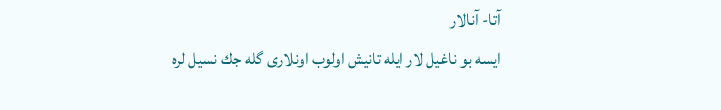آتا- آنالار
ایسه بو ناغیل لار ایله تانیش اولوب اونلاری گله جك نسیل لره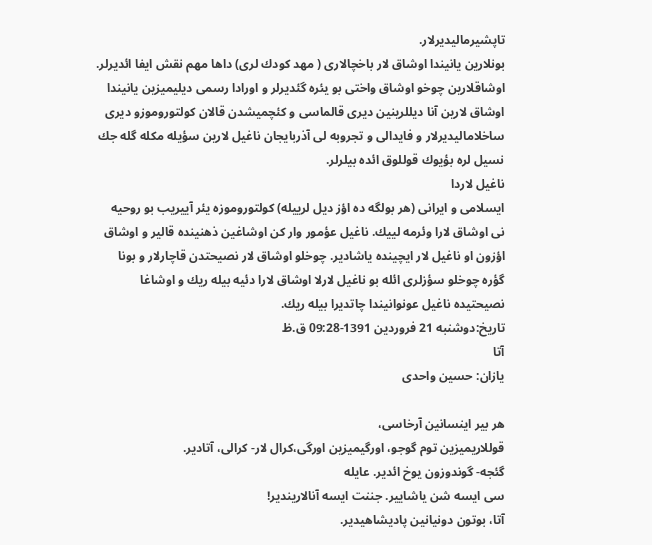تاپشیرمالیدیرلار.
بونلارین یانیندا اوشاق لار باخچالاری ( مهد كودك لری) داها مهم نقش ایفا ائدیرلر.
اوشاقلارین چوخو اوشاق واختی بو یئره گئدیرلر و اورادا رسمی دیلیمیزین یانیندا
اوشاق لارین آنا دیللرینین دیری قالماسی و كئچمیشدن قالان كولتوروموزو دیری
ساخلامالیدیرلار و فایدالی و تجروبه لی آذربایجان ناغیل لارین سؤیله مكله گله جك
نسیل لره بؤیوك قوللوق ائده بیلرلر.
ناغیل لاردا
ایسلامی و ایرانی (هر بولگه ده اؤز دیل لرییله) كولتوروموزه یئر آییریب بو روحیه
نی اوشاق لارا وئرمه لییك. ناغیل عؤمور وار كن اوشاغین ذهنینده قالیر و اوشاق
اؤزون او ناغیل لار ایچینده یاشادیر. چوخلو اوشاق لار نصیحتدن قاچارلار و بونا
گؤره چوخلو سؤزلری ائله بو ناغیل لارلا اوشاق لارا دئیه بیله ریك و اوشاغا
نصیحتیده ناغیل عونوانیندا چاتدیرا بیله ریك.
تاریخ:دوشنبه 21 فروردین 1391-09:28 ق.ظ
آتا
یازان: حسین واحدی

هر بیر اینسانین آرخاسی،
قوللاریمیزین توم گوجو، اورگیمیزین اورگی،كرال لار- كرالی، آتادیر.
گئجه- گوندوزون یوخ ائدیر. عایله
سی ایسه شن یاشاییر. جننت ایسه آنالاریندیر!
آتا، بوتون دونیانین پادیشاهیدیر.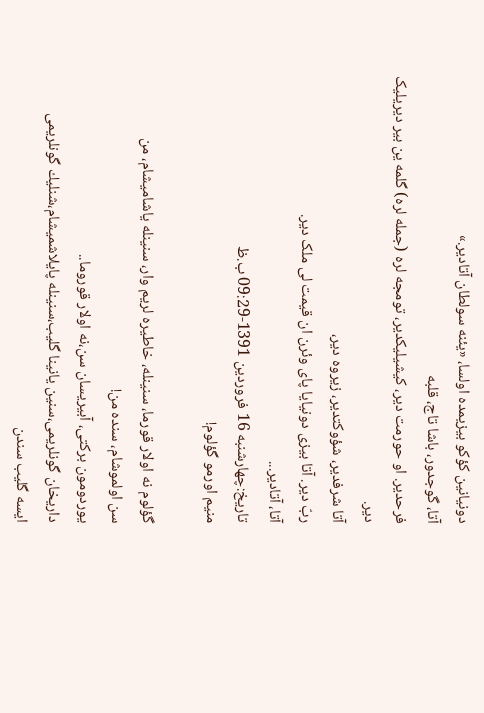دونیانین كؤكو بیزیمده اولسا، «یئنه سولطان آتادیر.»
آتا، گوجدور، باشا تاج، قلبه
فرحدیر. او حورمت دیر، كیشیلیكدیر، تومجه لره (جمله لره) گلمه ین بیر دیریلیک دیر.
آتا شرفدیر، شؤوكتدیر، زیروه دیر،
ربّ دیر. آتا بیزی دونیایا پای وئرن ان قیمت لى ملک دیر.
آتا، آتادیر...
تاریخ:چهارشنبه 16 فروردین 1391-09:29 ب.ظ
منیم اورمو گؤلوم!

گؤلوم نه اولار قورما، سنینله، خاطیره لریم وار، سنینله یاشامیشام، من
سن اولموشام، سنده من!
یوردومون بركتی، آبیریسان سن،نه اولار قوروما..
داریخان گونلریمی،سنین یانینا گلیب،سنینله پایلاشمیشام،شنلیك گونلریمی
ایسه گلیب سندن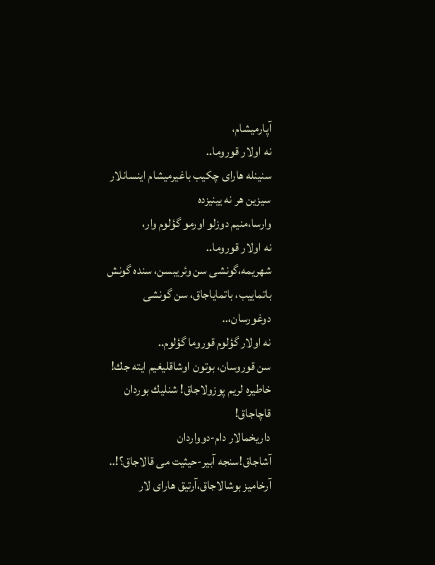آپارمیشام،
نه اولار قوروما..
سنینله هارای چكیب باغیرمیشام اینسانلار سیزین هر نه یینیزده
وارسا،منیم دوزلو اورمو گؤلوم وار،
نه اولار قوروما..
شهریمه،گونشی سن وئریبسن، سنده گونش باتماییب، باتمایاجاق، سن گونشی
دوغورسان،..
نه اولار گؤلوم قوروما گؤلوم..
سن قوروسان، بوتون اوشاقلیغیم ایته جك! خاطیره لریم پوزولاجاق! شنلیك بوردان
قاچاجاق!
داریخمالار دام-دوواردان
آشاجاق!سنجه آبیر-حیثیت می قالاجاق؟!..
آرخامیز بوشالاجاق،آرتیق هارای لار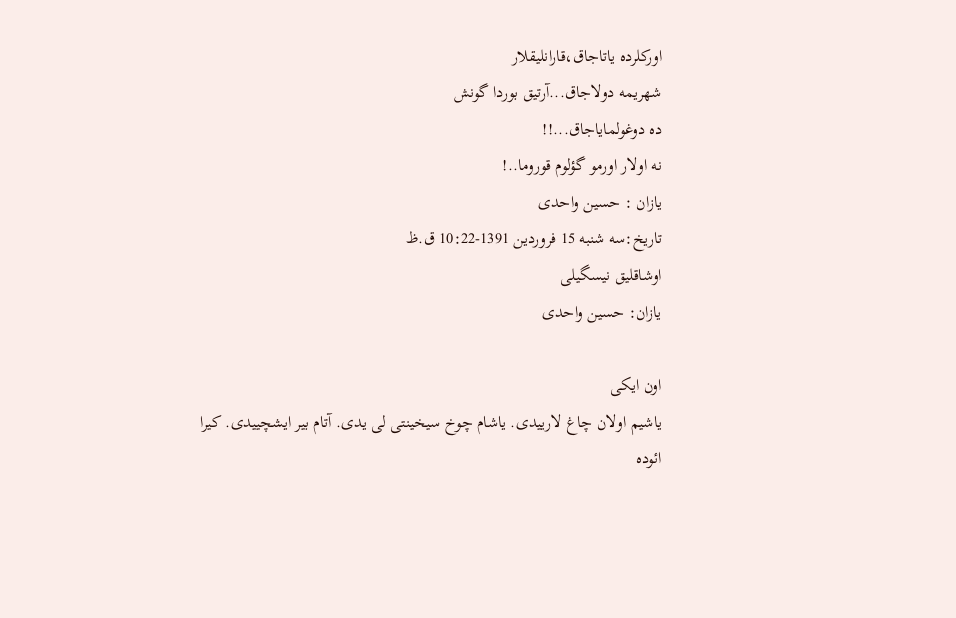اوركلرده یاتاجاق،قارانلیقلار
شهریمه دولاجاق...آرتیق بوردا گونش
ده دوغولمایاجاق...!!
نه اولار اورمو گؤلوم قوروما..!
یازان : حسین واحدی
تاریخ:سه شنبه 15 فروردین 1391-10:22 ق.ظ
اوشاقلیق نیسگیلی
یازان: حسین واحدی

اون ایكی
یاشیم اولان چاغ لارییدی. یاشام چوخ سیخینتی لی یدی. آتام بیر ایشچییدی. كیرا
ائوده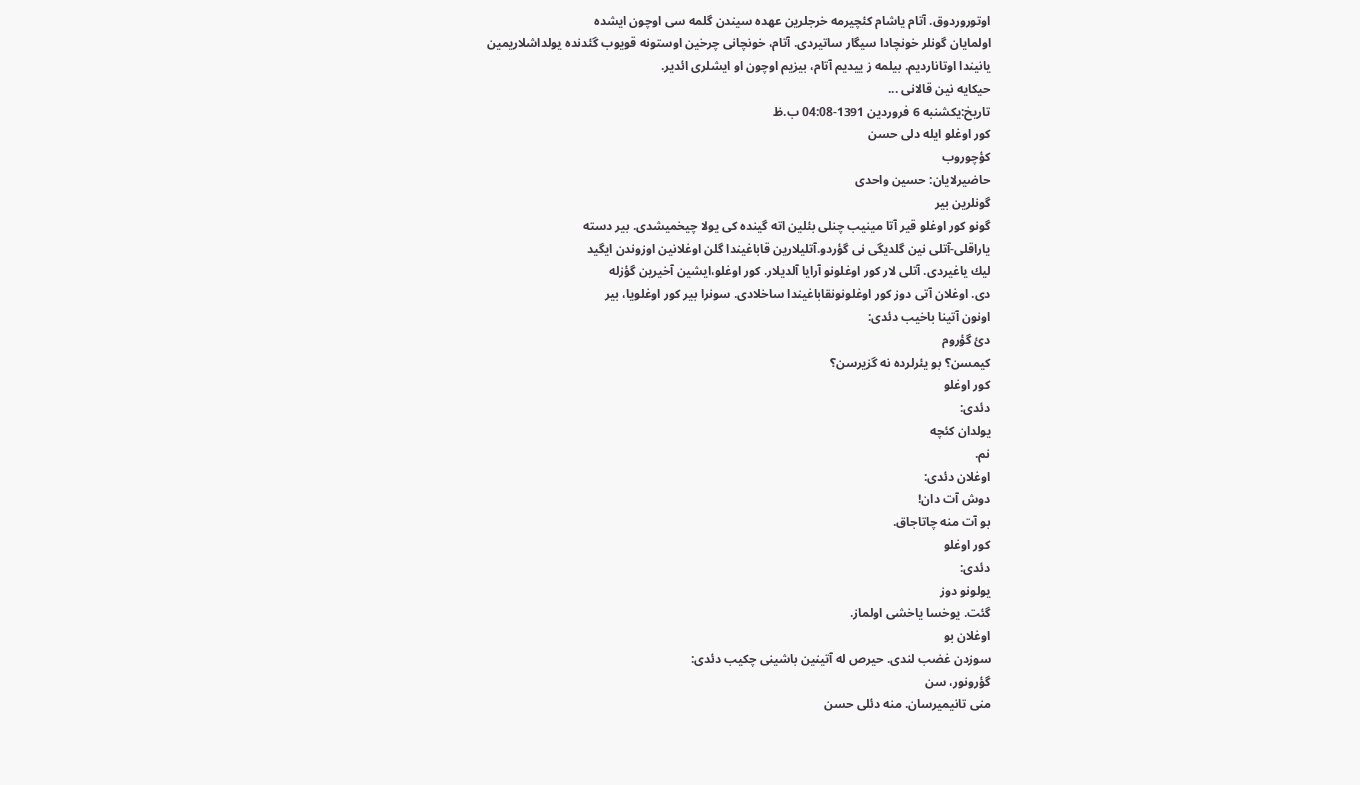اوتوروردوق. آتام یاشام كئچیرمه خرجلرین عهده سیندن گلمه سی اوچون ایشده
اولمایان گونلر خونچادا سیگار ساتیردی. آتام، خونچانی چرخین اوستونه قویوب گئدنده یولداشلاریمین
یانیندا اوتاناردیم. بیلمه ز ییدیم آتام، بیزیم اوچون او ایشلری ائدیر.
حیكایه نین قالانی ...
تاریخ:یکشنبه 6 فروردین 1391-04:08 ب.ظ
كور اوغلو ایله دلی حسن
كؤچوروب
حاضیرلایان: حسین واحدی
گونلرین بیر
گونو كور اوغلو قیر آتا مینیب چنلی بئلین اته گینده كی یولا چیخمیشدی. بیر دسته
یاراقلی-آتلی نین گلدیگی نی گؤردو.آتلیلارین قاباغیندا گلن اوغلانین اوزوندن ایگید
لیك یاغیردی. آتلی لار كور اوغلونو آرایا آلدیلار. كور اوغلو،ایشین آخیرین گؤزله
دی. اوغلان آتی دوز كور اوغلونونقاباغیندا ساخلادی. سونرا بیر كور اوغلویا، بیر
اونون آتینا باخیب دئدی:
دئ گؤروم
كیمسن؟ بو یئرلرده نه گزیرسن؟
كور اوغلو
دئدی:
یولدان كئچه
نم.
اوغلان دئدی:
دوش آت دان!
بو آت منه چاتاجاق.
كور اوغلو
دئدی:
یولونو دوز
گئت. یوخسا یاخشی اولماز.
اوغلان بو
سوزدن غضب لندی. حیرص له آتینین باشینی چكیب دئدی:
گؤرونور، سن
منی تانیمیرسان. منه دئلی حسن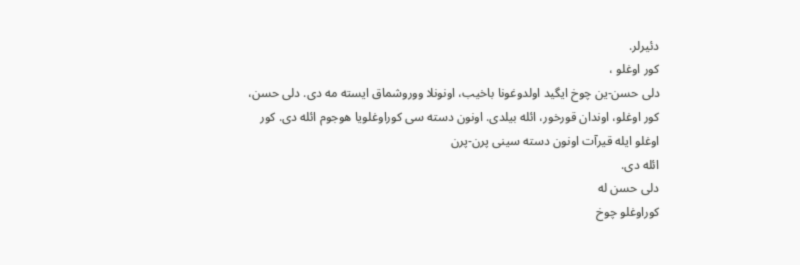دئیرلر.
كور اوغلو ،
دلی حسن-ین چوخ ایگید اولدوغونا باخیب، اونونلا ووروشماق ایسته مه دی. دلی حسن،
كور اوغلو، اوندان قورخور، ائله بیلدی. اونون دسته سی كوراوغلویا هوجوم ائله دی. كور
اوغلو ایله قیرآت اونون دسته سینی پرن-پرن
ائله دی.
دلی حسن له
كوراوغلو چوخ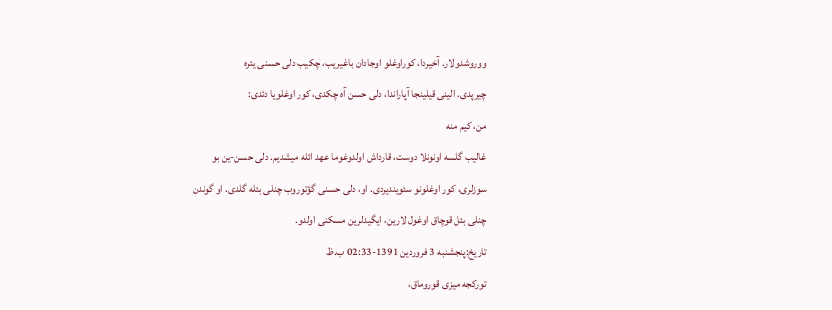ووروشدولار. آخیردا، كوراوغلو اوجادان باغیریب، چكیب دلی حسنی یئره
چیرپدی. الینی قیلینجا آپاراندا، دلی حسن آه چكدی، كور اوغلویا دئدی:
من، كیم منه
غالیب گلسه اونونلا دوست، قارداش اولدوغوما عهد ائله میشدیم. دلی حسن-ین بو
سوزلری، كور اوغلونو سئویندیردی. او، دلی حسنی گؤتوروب چنلی بئله گلدی. او گوندن
چنلی بئل قوچاق اوغول لارین، ایگیدلرین مسكنی اولدو.
تاریخ:پنجشنبه 3 فروردین 1391-02:33 ب.ظ
توركجه میزی قوروماق،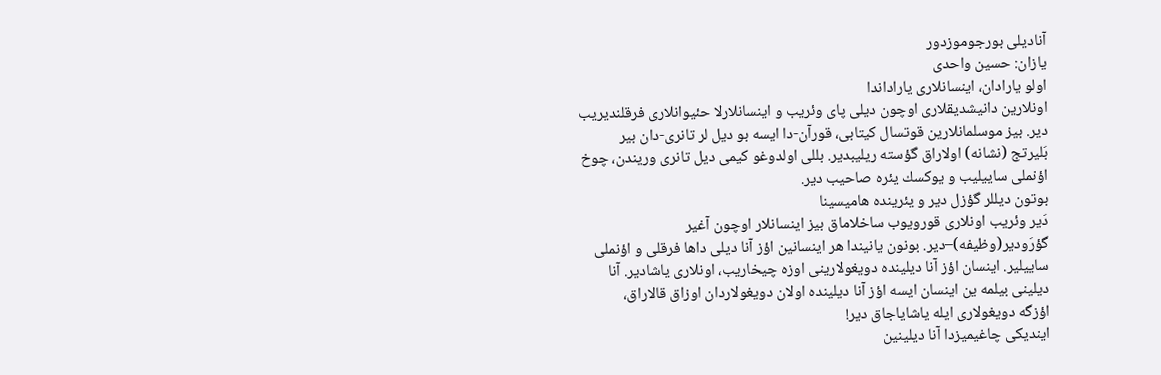آنادیلی بورجوموزدور
یازان: حسین واحدی
اولو یارادان، اینسانلاری یاراداندا
اونلارین دانیشدیقلاری اوچون دیلی پای وئریب و اینسانلارلا حئیوانلاری فرقلندیریب
دیر. بیز موسلمانلارین قوتسال كیتابی، قورآن-دا ایسه بو دیل لر تانری-دان بیر
بَلیرتج (نشانه) اولاراق گؤسته ریلیبدیر. بللی اولدوغو كیمی دیل تانری وریندن، چوخ
اؤنملی ساییلیب و یوكسك یئره صاحیب دیر.
بوتون دیللر گؤزل دیر و یئرینده هامیسینا
دَیر وئریب اونلاری قورویوب ساخلاماق بیز اینسانلار اوچون آغیر
گؤرَودیر(وظیفه)–دیر. بونون یانیندا هر اینسانین اؤز آنا دیلی داها فرقلی و اؤنملی
ساییلیر. اینسان اؤز آنا دیلینده دویغولارینی اوزه چیخاریب، اونلاری یاشادیر. آنا
دیلینی بیلمه ین اینسان ایسه اؤز آنا دیلینده اولان دویغولاردان اوزاق قالاراق،
اؤزگه دویغولاری ایله یاشایاجاق دیر!
ایندیكی چاغیمیزدا آنا دیلینین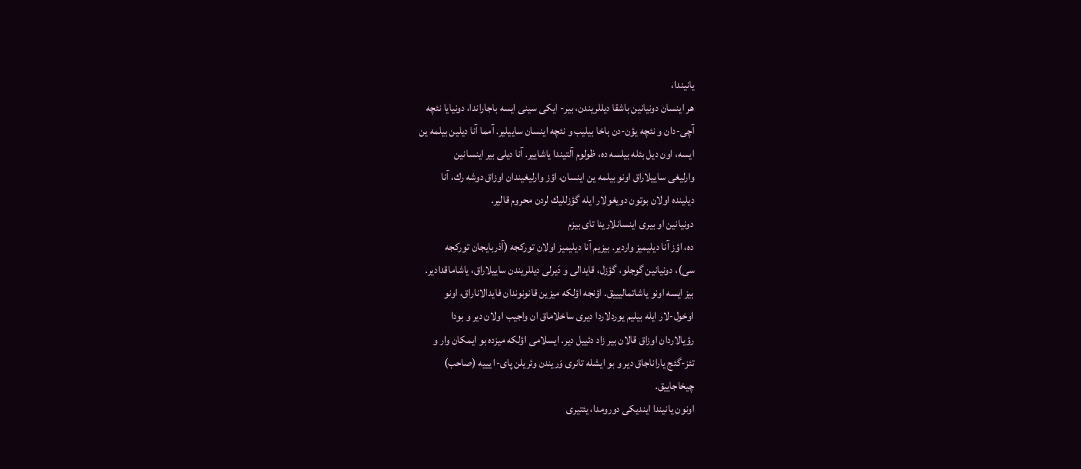یانیندا،
هر اینسان دونیانین باشقا دیللریندن، بیر- ایكی سینی ایسه باجاراندا، دونیایا نئچه
آچی-دان و نئچه یؤن-دن باخا بیلیب و نئچه اینسان ساییلیر. آمما آنا دیلین بیلمه ین
ایسه، اون دیل بئله بیلسه ده، ظولوم آلتیندا یاشاییر. آنا دیلی بیر اینسانین
وارلیغی ساییلاراق اونو بیلمه ین اینسان، اؤز وارلیغیندان اوزاق دوشه رك، آنا
دیلینده اولان بوتون دویغولار ایله گؤزللیك لردن محروم قالیر.
دونیانین او بیری اینسانلارینا تای بیزم
ده، اؤز آنا دیلیمیز واردیر. بیزیم آنا دیلیمیز اولان توركجه (آذربایجان توركجه
سی)، دونیانین گوجلو، گؤزل، قایدالی و دَیرلی دیللریندن ساییلاراق، یاشاماقدادیر.
بیز ایسه اونو یاشاتمالیییق. اؤنجه اؤلكه میزین قانونوندان فایدالاناراق، اونو
اوخول-لار ایله بیلیم یوردلاردا دیری ساخلاماق ان واجیب اولان دیر و بودا
رؤیالاردان اوزاق قالان بیر زاد دئییل دیر. ایسلامی اؤلكه میزده بو ایمكان وار و
تئز-گئج یاراناجاق دیر و بو ایشله تانری وَریندن وئریلن پای-ا یییه (صاحب)
چیخاجاییق.
اونون یانیندا ایندیكی دورومدا، یئتیری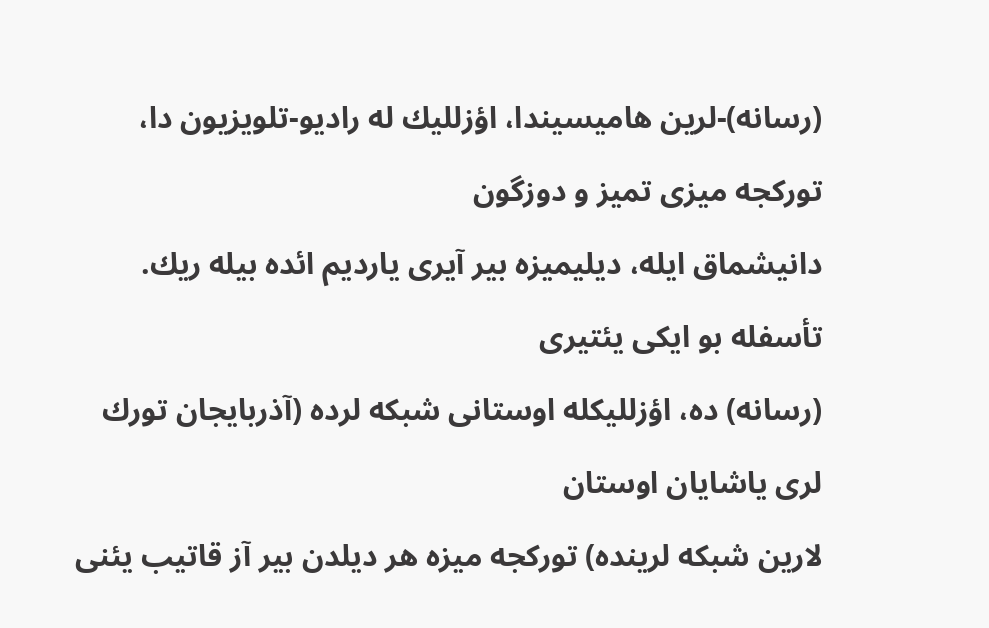(رسانه)-لرین هامیسیندا، اؤزللیك له رادیو-تلویزیون دا، توركجه میزی تمیز و دوزگون
دانیشماق ایله، دیلیمیزه بیر آیری یاردیم ائده بیله ریك. تأسفله بو ایكی یئتیری
(رسانه) ده، اؤزللیكله اوستانی شبكه لرده (آذربایجان تورك لری یاشایان اوستان
لارین شبكه لرینده) توركجه میزه هر دیلدن بیر آز قاتیب یئنی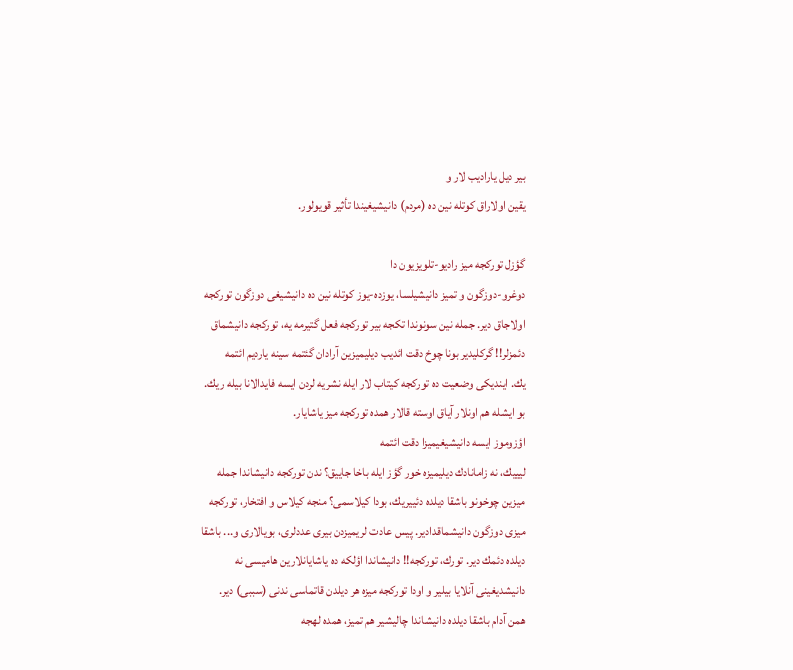بیر دیل یارادیب لار و
یقین اولاراق كوتله نین ده (مردم) دانیشیغیندا تأثیر قویولور.

گؤزل توركجه میز رادیو-تلویزیون دا
دوغرو-دوزگون و تمیز دانیشیلسا، یوزده-یوز كوتله نین ده دانیشیغی دوزگون توركجه
اولاجاق دیر. جمله نین سونوندا تكجه بیر توركجه فعل گتیرمه یه، توركجه دانیشماق
دئمزلر!! گركلیدیر بونا چوخ دقت ائدیب دیلیمیزین آرادان گئتمه سینه یاردیم ائتمه
یك. ایندیكی وضعیت ده توركجه كیتاب لار ایله نشریه لردن ایسه فایدالانا بیله ریك.
بو ایشله هم اونلار آیاق اوسته قالار همده توركجه میز یاشایار.
اؤزوموز ایسه دانیشیغیمیزا دقت ائتمه
لیییك، نه زامانادك دیلیمیزه خور گؤز ایله باخا جاییق؟ ندن توركجه دانیشاندا جمله
میزین چوخونو باشقا دیلده دئییریك، بودا كیلاسمی؟ منجه كیلاس و افتخار، توركجه
میزی دوزگون دانیشماقدادیر. پیس عادت لریمیزدن بیری عددلری، بویالاری و... باشقا
دیلده دئمك دیر. تورك، توركجه!! دانیشاندا اؤلكه ده یاشایانلارین هامیسی نه
دانیشدیغینی آنلایا بیلیر و اودا توركجه میزه هر دیلدن قاتماسی ندنی (سببی) دیر.
همن آدام باشقا دیلده دانیشاندا چالیشیر هم تمیز، همده لهجه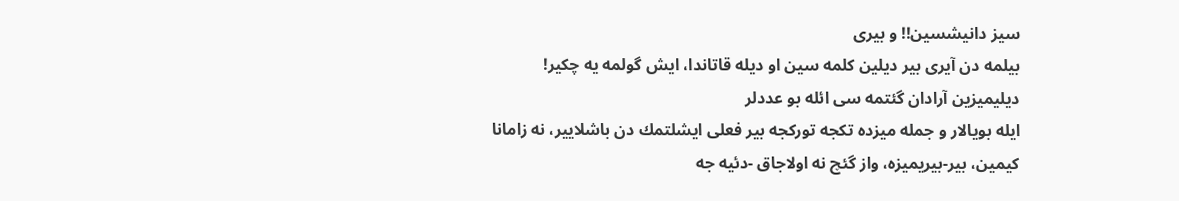سیز دانیشسین!! و بیری
بیلمه دن آیری بیر دیلین كلمه سین او دیله قاتاندا، ایش گولمه یه چكیر!
دیلیمیزین آرادان گئتمه سی ائله بو عددلر
ایله بویالار و جمله میزده تكجه توركجه بیر فعلی ایشلتمك دن باشلاییر، نه زامانا
كیمین، بیر-بیریمیزه، واز گئچ نه اولاجاق -دئیه جه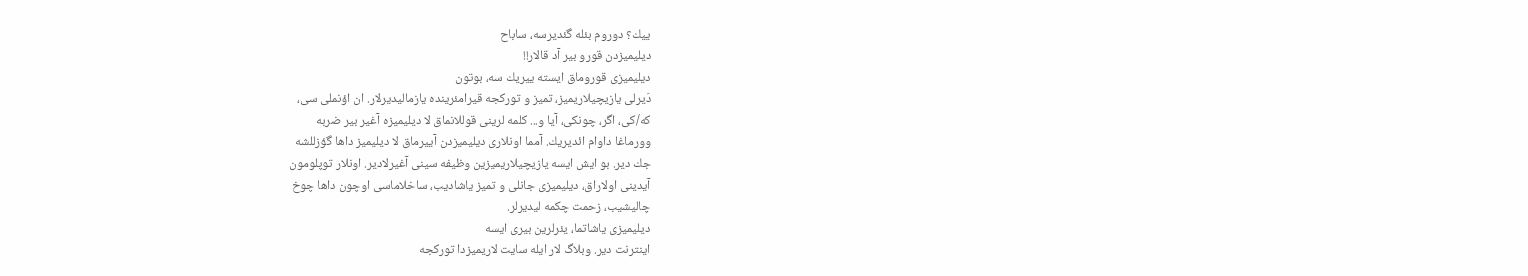ییك؟ دوروم بئله گئدیرسه، ساباح
دیلیمیزدن قورو بیر آد قالار!!
دیلیمیزی قوروماق ایسته ییریك سه، بوتون
دَیرلی یازیچیلاریمیز، تمیز و توركجه قیرامئرینده یازمالیدیرلار. ان اؤنملی سی،
كه/كی، اگر، چونكی، آیا و... كلمه لرینی قوللانماق لا دیلیمیزه آغیر بیر ضربه
وورماغا داوام ائدیریك. آمما اونلاری دیلیمیزدن آییرماق لا دیلیمیز داها گؤزللشه
جك دیر. بو ایش ایسه یازیچیلاریمیزین وظیفه سینی آغیرلادیر. اونلار توپلومون
آیدینی اولاراق، دیلیمیزی جانلی و تمیز یاشادیب، ساخلاماسی اوچون داها چوخ
چالیشیب، زحمت چكمه لیدیرلر.
دیلیمیزی یاشاتما، یئرلرین بیری ایسه
اینترنت دیر. وبلاگ لار ایله سایت لاریمیزدا توركجه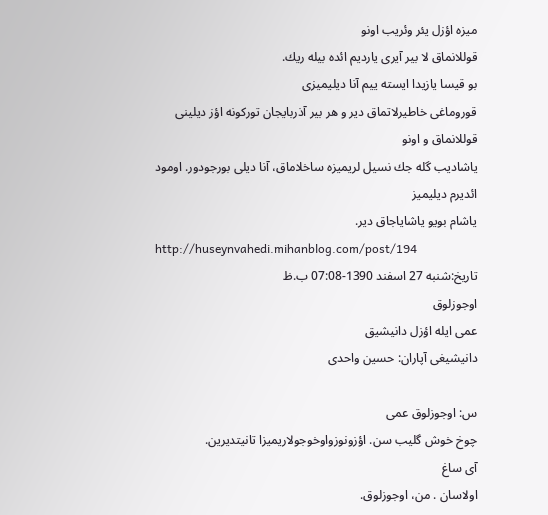میزه اؤزل یئر وئریب اونو
قوللانماق لا بیر آیری یاردیم ائده بیله ریك.
بو قیسا یازیدا ایسته ییم آنا دیلیمیزی
قوروماغی خاطیرلاتماق دیر و هر بیر آذربایجان توركونه اؤز دیلینی قوللانماق و اونو
یاشادیب گله جك نسیل لریمیزه ساخلاماق، آنا دیلی بورجودور. اومود ائدیرم دیلیمیز
یاشام بویو یاشایاجاق دیر.
http://huseynvahedi.mihanblog.com/post/194
تاریخ:شنبه 27 اسفند 1390-07:08 ب.ظ
اوجوزلوق
عمی ایله اؤزل دانیشیق
دانیشیغی آپاران: حسین واحدی

س: اوجوزلوق عمی
چوخ خوش گلیب سن. اؤزونوزواوخوجولاریمیزا تانیتدیرین.
آی ساغ
اولاسان . من، اوجوزلوق.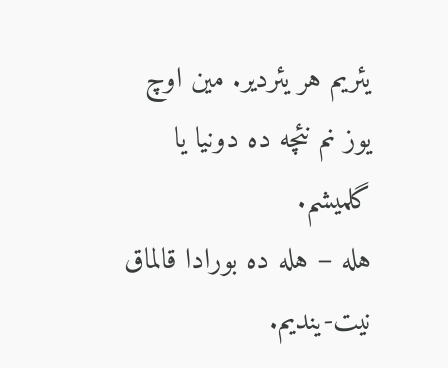یئریم هر یئردیر. مین اوچ یوز نم نئچه ده دونیا یا گلمیشم.
هله – هله ده بورادا قالماق نیت-یندیم.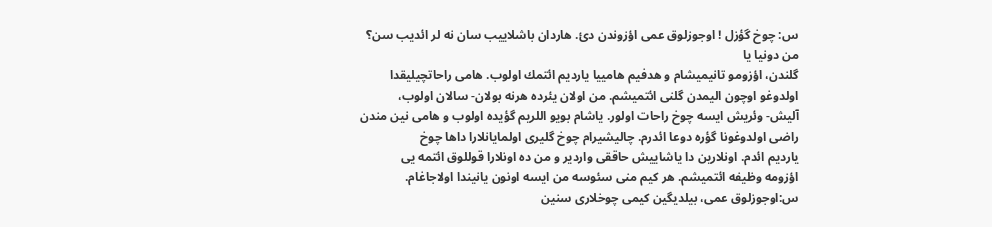س: چوخ گؤزل ! اوجوزلوق عمی اؤزوندن دئ. هاردان باشلاییب سان نه لر ائدیب سن؟
من دونیا یا
گلندن، اؤزومو تانیمیشام و هدفیم هامییا یاردیم ائتمك اولوب. هامی راحاتچیلیقدا
اولدوغو اوچون الیمدن گلنی ائتمیشم. من اولان یئرده هرنه بولان- سالان اولوب،
آلیش- وئریش ایسه چوخ راحات اولور. یاشام بویو اللریم گؤیده اولوب و هامی نین مندن
راضی اولدوغونا گؤره دوعا ائدرم. چالیشیرام چوخ گلیری اولمایانلارا داها چوخ
یاردیم ائدم. اونلارین دا یاشاییش حاققی واردیر و من ده اونلارا قوللوق ائتمه یی
اؤزومه وظیفه ائتمیشم. هر كیم منی سئوسه من ایسه اونون یانیندا اولاجاغام.
س:اوجوزلوق عمی، بیلدیگین كیمی چوخلاری سنین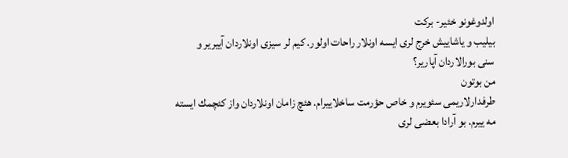اولدوغونو خئیر- بركت
بیلیب و یاشاییش خرج لری ایسه اونلار راحات اولور. كیم لر سیزی اونلاردان آییریر و
سنی بورالاردان آپاریر؟
من بوتون
طرفدارلاریمی سئویرم و خاص حؤرمت ساخلاییرام. هئچ زامان اونلاردان واز كئچمك ایسته
مه ییرم. بو آرادا بعضی لری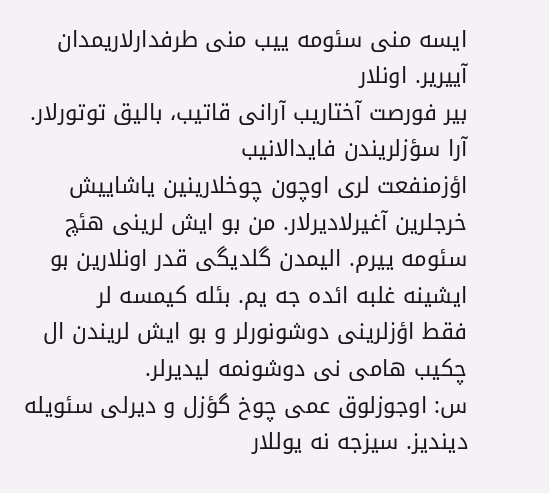ایسه منی سئومه ییب منی طرفدارلاریمدان آییریر. اونلار
بیر فورصت آختاریب آرانی قاتیب، بالیق توتورلار. آرا سؤزلریندن فایدالانیب
اؤزمنفعت لری اوچون چوخلارینین یاشاییش خرجلرین آغیرلادیرلار. من بو ایش لرینی هئچ
سئومه ییرم. الیمدن گلدیگی قدر اونلارین بو ایشینه غلبه ائده جه یم. بئله كیمسه لر
فقط اؤزلرینی دوشونورلر و بو ایش لریندن ال چكیب هامی نی دوشونمه لیدیرلر.
س: اوجوزلوق عمی چوخ گؤزل و دیرلی سئویله دیندیز. سیزجه نه یوللار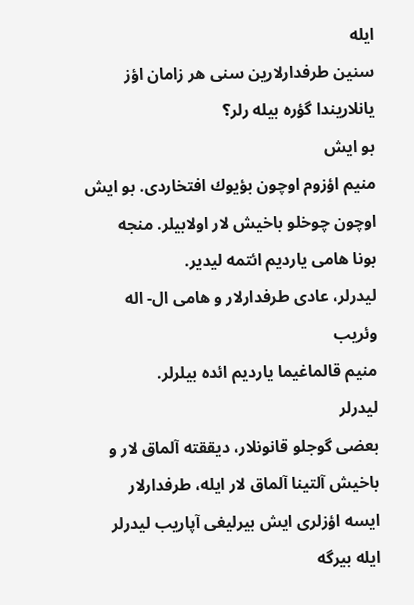ایله
سنین طرفدارلارین سنی هر زامان اؤز یانلاریندا گؤره بیله رلر؟
بو ایش
منیم اؤزوم اوچون بؤیوك افتخاردی. بو ایش اوچون چوخلو باخیش لار اولابیلر. منجه
بونا هامی یاردیم ائتمه لیدیر.
لیدرلر، عادی طرفدارلار و هامی ال- اله وئریب
منیم قالماغیما یاردیم ائده بیلرلر.
لیدرلر
بعضی گوجلو قانونلار، دیققته آلماق لار و باخیش آلتینا آلماق لار ایله، طرفدارلار
ایسه اؤزلری ایش بیرلیغی آپاریب لیدرلر ایله بیرگه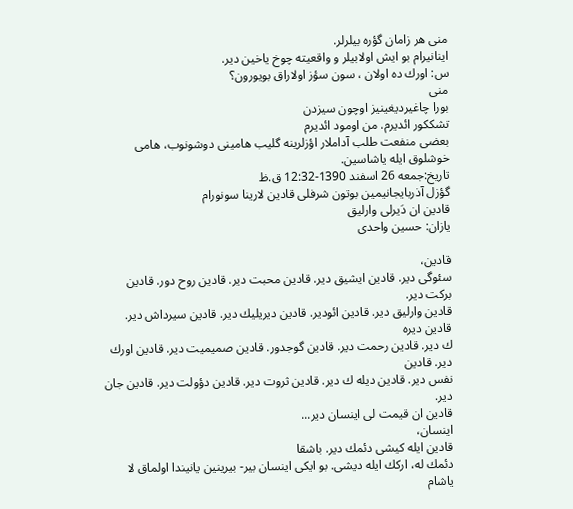منی هر زامان گؤره بیلرلر.
اینانیرام بو ایش اولابیلر و واقعیته چوخ یاخین دیر.
س: اورك ده اولان ، سون سؤز اولاراق بویورون؟
منی
بورا چاغیردیغینیز اوچون سیزدن
تشككور ائدیرم. من اومود ائدیرم
بعضی منفعت طلب آداملار اؤزلرینه گلیب هامینی دوشونوب، هامی خوشلوق ایله یاشاسین.
تاریخ:جمعه 26 اسفند 1390-12:32 ق.ظ
گؤزل آذربایجانیمین بوتون شرفلی قادین لارینا سونورام
قادین ان دَیرلی وارلیق
یازان: حسین واحدی

قادین،
سئوگی دیر. قادین ایشیق دیر. قادین محبت دیر. قادین روح دور. قادین بركت دیر.
قادین وارلیق دیر. قادین ائودیر. قادین دیریلیك دیر. قادین سیرداش دیر. قادین دیره
ك دیر. قادین رحمت دیر. قادین گوجدور. قادین صمیمیت دیر. قادین اورك دیر. قادین
نفس دیر. قادین دیله ك دیر. قادین ثروت دیر. قادین دؤولت دیر. قادین جان دیر.
قادین ان قیمت لی اینسان دیر...
اینسان،
قادین ایله كیشی دئمك دیر. باشقا
دئمك له، اركك ایله دیشی. بو ایكی اینسان بیر- بیرینین یانیندا اولماق لا یاشام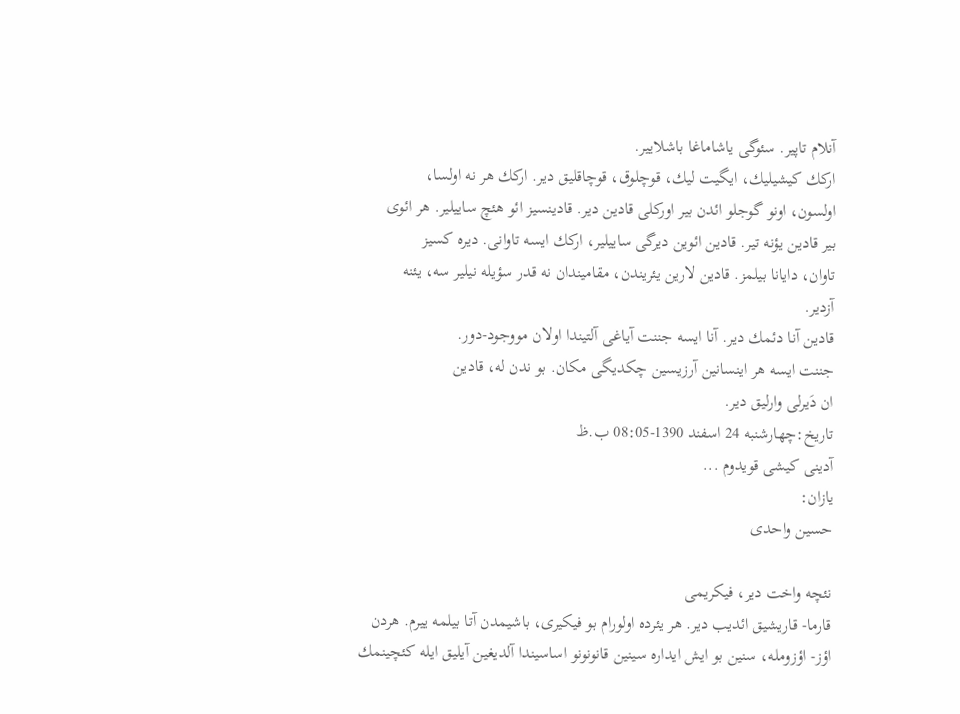آنلام تاپیر. سئوگی یاشاماغا باشلاییر.
اركك كیشیلیك، ایگیت لیك، قوچلوق، قوچاقلیق دیر. اركك هر نه اولسا،
اولسون، اونو گوجلو ائدن بیر اوركلی قادین دیر. قادینسیز ائو هئچ ساییلیر. هر ائوی
بیر قادین یؤنه تیر. قادین ائوین دیرگی ساییلیر، اركك ایسه تاوانی. دیره كسیز
تاوان، دایانا بیلمز. قادین لارین یئریندن، مقامیندان نه قدر سؤیله نیلیر سه، یئنه
آزدیر.
قادین آنا دئمك دیر. آنا ایسه جننت آیاغی آلتیندا اولان مووجود-دور.
جننت ایسه هر اینسانین آرزیسین چكدیگی مكان. بو ندن له، قادین
ان دَیرلی وارلیق دیر.
تاریخ:چهارشنبه 24 اسفند 1390-08:05 ب.ظ
آدینی كیشی قویدوم ...
یازان:
حسین واحدی

نئچه واخت دیر، فیكریمی
قارما- قاریشیق ائدیب دیر. هر یئرده اولورام بو فیكیری، باشیمدن آتا بیلمه ییرم. هردن
اؤز- اؤزومله، سنین بو ایش ایداره سینین قانونونو اساسیندا آلدیغین آیلیق ایله كئچینمك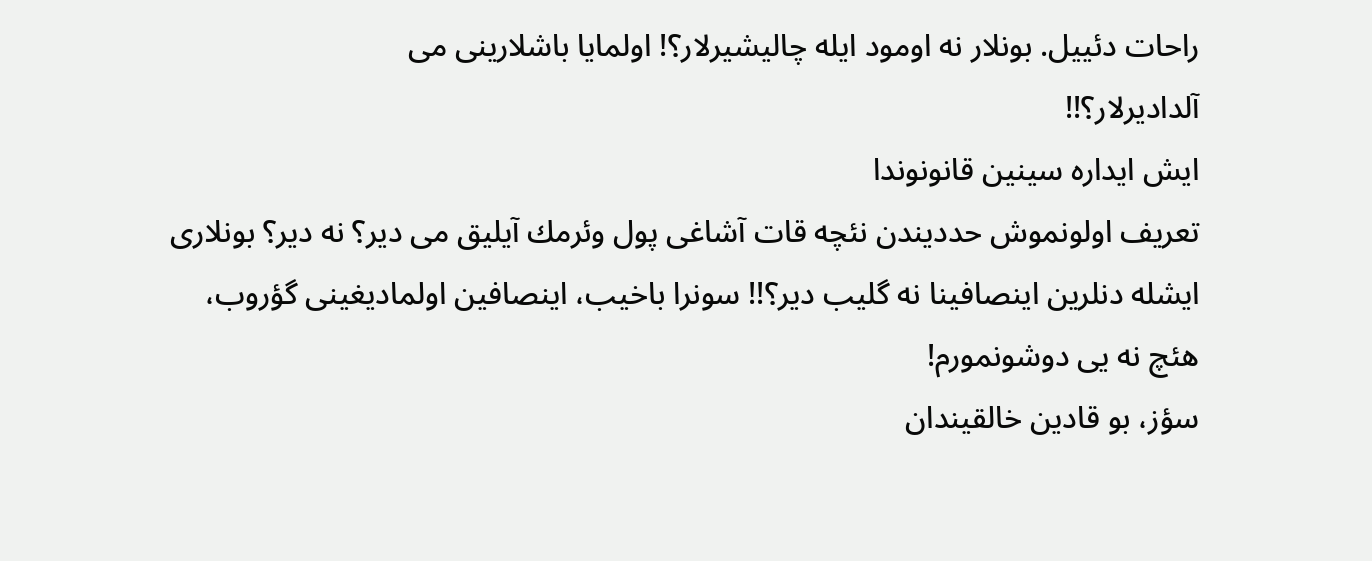راحات دئییل. بونلار نه اومود ایله چالیشیرلار؟! اولمایا باشلارینی می
آلدادیرلار؟!!
ایش ایداره سینین قانونوندا
تعریف اولونموش حددیندن نئچه قات آشاغی پول وئرمك آیلیق می دیر؟ نه دیر؟ بونلاری
ایشله دنلرین اینصافینا نه گلیب دیر؟!! سونرا باخیب، اینصافین اولمادیغینی گؤروب،
هئچ نه یی دوشونمورم!
سؤز، بو قادین خالقیندان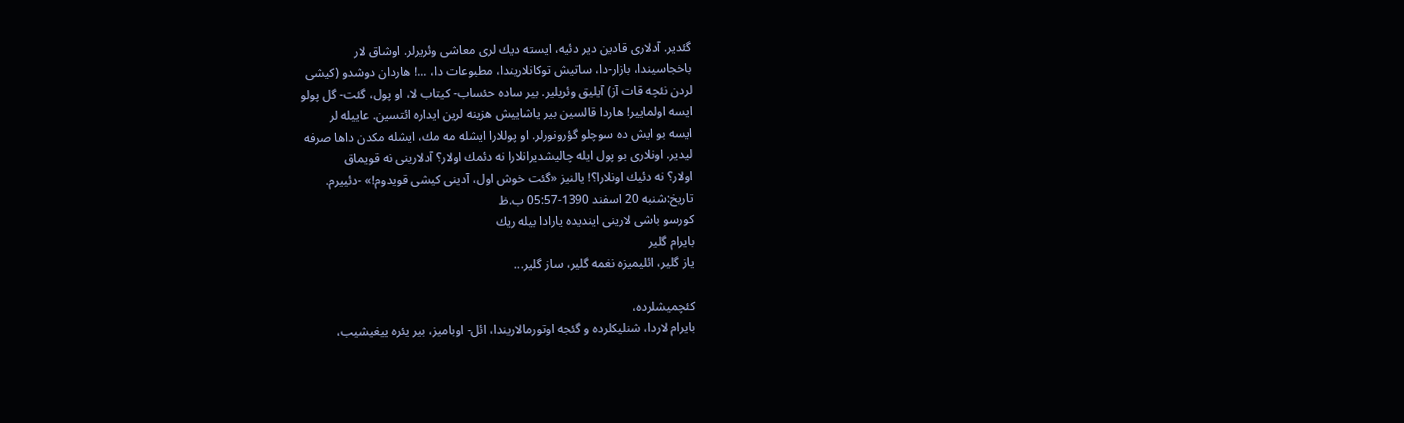گئدیر. آدلاری قادین دیر دئیه، ایسته دیك لری معاشی وئریرلر. اوشاق لار
باخجاسیندا، بازار-دا، ساتیش توكانلاریندا، مطبوعات دا، ...! هاردان دوشدو (كیشی
لردن نئچه قات آز) آیلیق وئریلیر. بیر ساده حئساب- كیتاب لا، او پول، گئت- گل پولو
ایسه اولماییر! هاردا قالسین بیر یاشاییش هزینه لرین ایداره ائتسین. عاییله لر
ایسه بو ایش ده سوچلو گؤرونورلر. او پوللارا ایشله مه مك، ایشله مكدن داها صرفه
لیدیر. اونلاری بو پول ایله چالیشدیرانلارا نه دئمك اولار؟ آدلارینی نه قویماق
اولار؟ نه دئیك اونلارا؟! یالنیز «گئت خوش اول، آدینی كیشی قویدوم!» -دئییرم.
تاریخ:شنبه 20 اسفند 1390-05:57 ب.ظ
كورسو باشی لارینی ایندیده یارادا بیله ریك
بایرام گلیر
یاز گلیر، ائلیمیزه نغمه گلیر، ساز گلیر...

كئچمیشلرده،
بایرام لاردا، شنلیكلرده و گئجه اوتورمالاریندا، ائل- اوبامیز، بیر یئره ییغیشیب،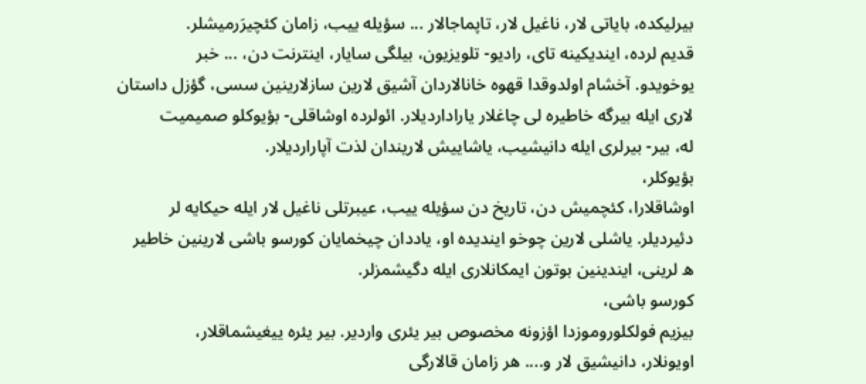بیرلیكده، بایاتی لار، ناغیل لار، تاپماجالار ... سؤیله ییب، زامان كئچیرَرمیشلر.
قدیم لرده، ایندیكینه تای، رادیو- تلویزیون، بیلگی سایار، اینترنت دن، ... خبر
یوخویدو. آخشام اولدوقدا قهوه خانالاردان آشیق لارین سازلارینین سسی، گؤزل داستان
لاری ایله بیرگه خاطیره لی چاغلار یاراداردیلار. ائولرده اوشاقلی- بؤیوكلو صمیمیت
له، بیر- بیرلری ایله دانیشیب، یاشاییش لاریندان لذت آپاراردیلار.
بؤیوكلر،
اوشاقلارا، كئچمیش دن، تاریخ دن سؤیله ییب، عیبرتلی ناغیل لار ایله حیكایه لر
دئیردیلر. یاشلی لارین چوخو ایندیده او، یاددان چیخمایان كورسو باشی لارینین خاطیر
ه لرینی، ایندینین بوتون ایمكانلاری ایله دگیشمزلر.
كورسو باشی،
بیزیم فولكلوروموزدا اؤزونه مخصوص بیر یئری واردیر. بیر یئره ییغیشماقلار،
اویونلار، دانیشیق لار و.... هر زامان قالارگی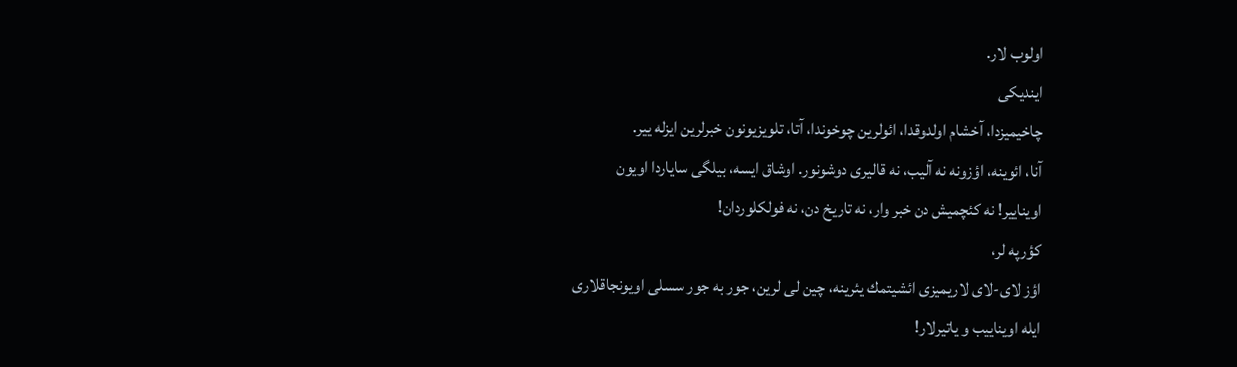اولوب لار.
ایندیكی
چاخیمیزدا، آخشام اولدوقدا، ائولرین چوخوندا، آتا، تلویزیونون خبرلرین ایزله ییر.
آنا، ائوینه، اؤزونه نه آلیب، نه قالیری دوشونور. اوشاق ایسه، بیلگی سایاردا اویون
اویناییر! نه كئچمیش دن خبر وار، نه تاریخ دن، نه فولكلوردان!
كؤرپه لر،
اؤز لای-لای لاریمیزی ائشیتمك یئرینه، چین لی لرین، جور به جور سسلی اویونجاقلاری
ایله اویناییب و یاتیرلار!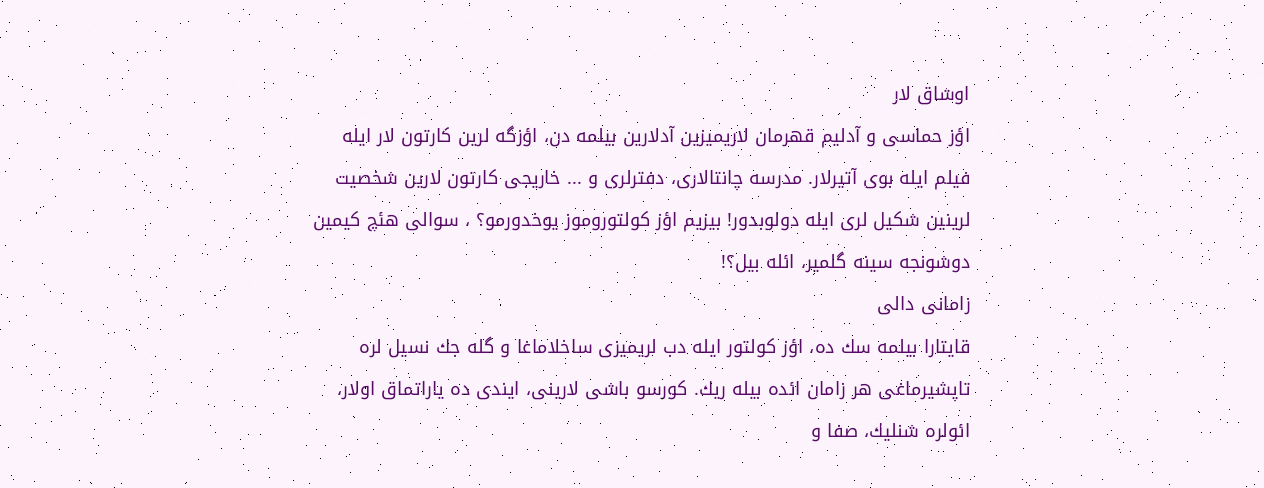اوشاق لار
اؤز حماسی و آدلیم قهرمان لاریمیزین آدلارین بیلمه دن، اؤزگه لرین كارتون لار ایله
فیلم ایله بوی آتیرلار. مدرسه چانتالاری، دفترلری و ... خاریجی كارتون لارین شخصیت
لرینین شكیل لری ایله دولوبدور! بیزیم اؤز كولتوروموز یوخدورمو؟ ، سوالی هئچ كیمین
دوشونجه سینه گلمیر، ائله بیل؟!
زامانی دالی
قایتارا بیلمه سك ده، اؤز كولتور ایله دب لریمیزی ساخلاماغا و گله جك نسیل لره
تاپشیرماغی هر زامان ائده بیله ریك. كورسو باشی لارینی، ایندی ده یاراتماق اولار،
ائولره شنلیك، صفا و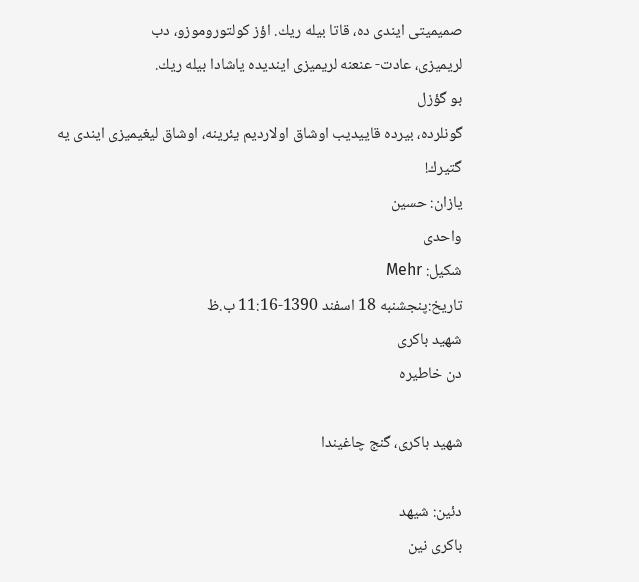صمیمیتی ایندی ده، قاتا بیله ریك. اؤز كولتوروموزو، دب
لریمیزی، عادت- عنعنه لریمیزی ایندیده یاشادا بیله ریك.
بو گؤزل
گونلرده، بیرده قاییدیب اوشاق اولاردیم یئرینه، اوشاق لیغیمیزی ایندی یه گتیرك!
یازان: حسین
واحدی
شكیل: Mehr
تاریخ:پنجشنبه 18 اسفند 1390-11:16 ب.ظ
شهید باكری
دن خاطیره

شهید باكری، گنج چاغیندا

دئین: شیهد
باكری نین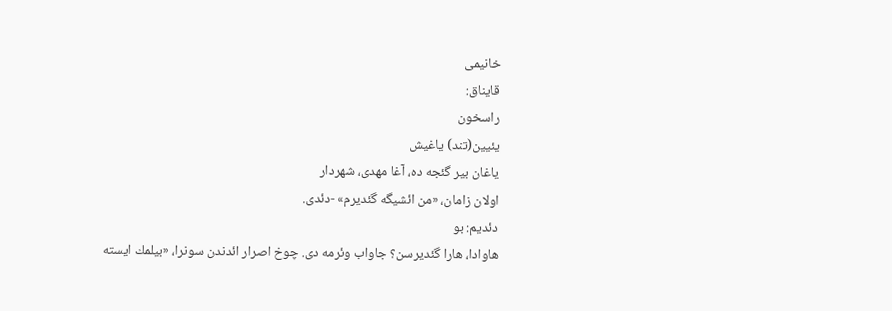خانیمی
قایناق:
راسخون
یئیین(تند) یاغیش
یاغان بیر گئجه ده، آغا مهدی، شهردار
اولان زامان، «من ائشیگه گئدیرم» -دئدی.
دئدیم: بو
هاوادا، هارا گئدیرسن؟ جاواب وئرمه دی. چوخ اصرار ائدندن سونرا، «بیلمك ایسته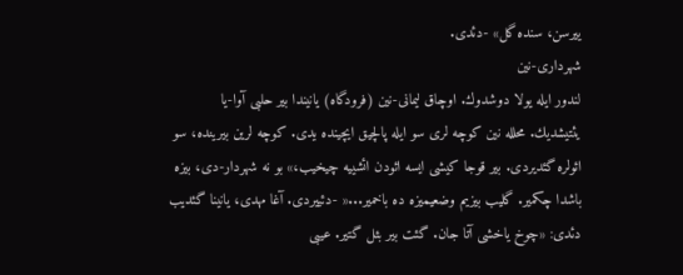ییرسن، سنده گل» -دئدی.
شهرداری-نین
لندور ایله یولا دوشدوك. اوچاق لیمانی-نین (فرودگاه) یانیندا بیر حلبی آوا-یا
یئتیشدیك. محلله نین كوچه لری سو ایله پالچیق ایچینده یدی. كوچه لرین بیرینده، سو
ائولره گئدیردی. بیر قوجا كیشی ایسه ائودن ائشییه چیخیب،» بو نه شهردار-دی، بیزه
باشدا چكمیر. گلیب بیزیم وضعیمیزه ده باخمیر...« -دئییردی. آغا مهدی، یانینا گئدیب
دئدی: «چوخ یاخشی آتا جان. گئت بیر بئل گتیر. عیبی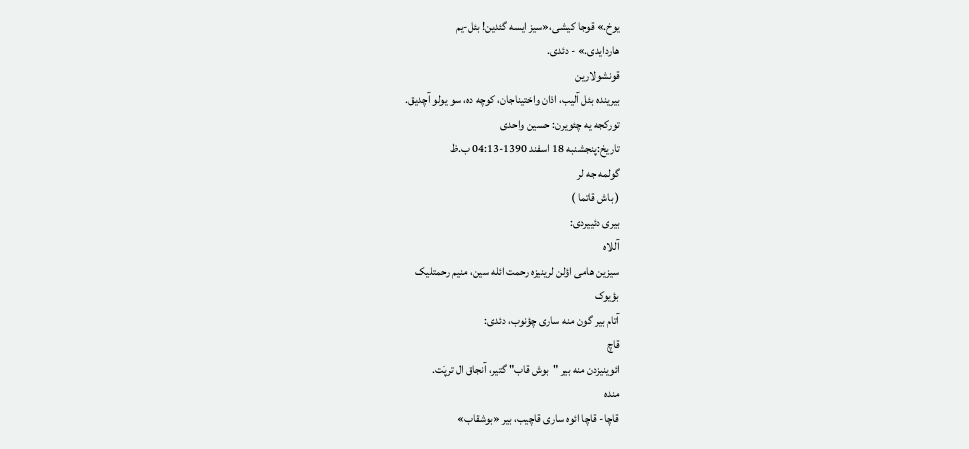یوخ.» قوجا كیشی،«سیز ایسه گئدین! بئل-یم
هاردایدی.» - دئدی.
قونشولارین
بیرینده بئل آلیب، اذان واختیناجان، كوچه ده، سو یولو آچدیق.
توركجه یه چئویرن: حسین واحدی
تاریخ:پنجشنبه 18 اسفند 1390-04:13 ب.ظ
گولمه جه لر
( باش قاتما )
بیری دئییردی:
آللاه
سیزین هامی اؤلن لرینیزه رحمت ائله سین، منیم رحمتلیک
بؤیوک
آتام بیر گون منه ساری چؤنوب، دئدی:
قاچ
ائوینیزدن منه بیر "بوش قاب" گتیر، آنجاق ال ترپَت.
منده
قاچا- قاچا ائوه ساری قاچیب، بیر «بوشقاب»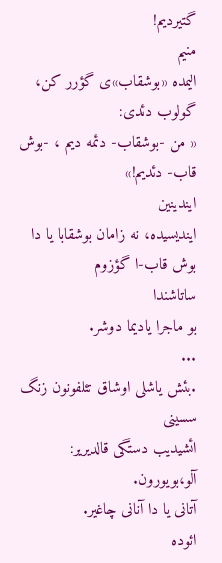گتیردیم!
منیم
الیمده «بوشقاب»ی گؤرر کن، گولوب دئدی:
« من -بوشقاب- دئمه دیم ، -بوش قاب- دئدیم!»
ایندینین
ایندیسیده، نه زامان بوشقابا یا دا بوش قاب-ا گؤزوم
ساتاشندا
بو ماجرا یادیما دوشر.
...
.بئش یاشلی اوشاق تئلفونون زنگ سسینی
ائشیدیب دستگی قالدیریر:
آلو،بویورون.
آتانی یا دا آنانی چاغیر.
ائوده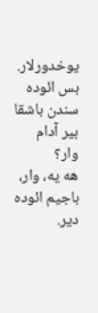یوخدورلار.
بس ائوده سندن باشقا بیر آدام وار؟
هه یه، وار، باجیم ائوده دیر.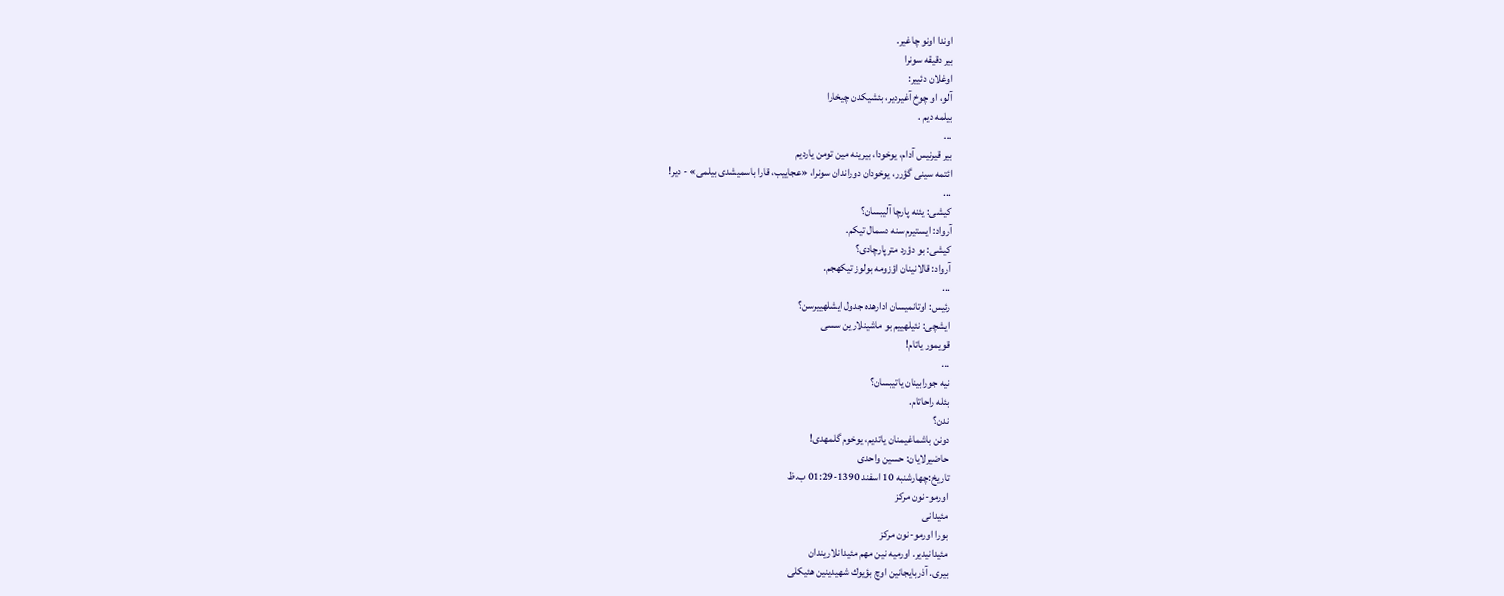اوندا اونو چاغیر.
بیر دقیقه سونرا
اوغلان دئییر:
آلو، او چوخ آغیردیر، بئشیکدن چیخارا
بیلمه دیم .
...
بیر قیرنیس آدام، یوخودا، بیرینه مین تومن یاردیم
ائتمه سینی گؤرر، یوخودان دوراندان سونرا، «عجاییب، قارا باسمیشدی بیلمی» - دیر!
...
کیشی: یئنه پارچا آلیبسان؟
آرواد: ایستیرم سنه دسمال تیکم.
کیشی: بو دؤرد مترپارچادی؟
آرواد: قالانینان اؤزومه بولوز تیکهجم.
...
رئیس: اوتانمیسان ادارهده جدول ایشلهییرسن؟
ایشچی: نئیلهییم بو ماشینلارین سسی
قویمور یاتام!
...
نیه جورابینان یاتیبسان؟
بئله راحاتام.
ندن؟
دونن باشماغیمنان یاتدیم، یوخوم گلمهدی!
حاضیرلایان: حسین واحدی
تاریخ:چهارشنبه 10 اسفند 1390-01:29 ب.ظ
اورمو-نون مركز
مئیدانی
بورا اورمو-نون مركز
مئیدانیدیر. اورمیه نین مهم مئیدانلاریندان
بیری. آذربایجانین اوچ بؤیوك شهیدینین هئیكلی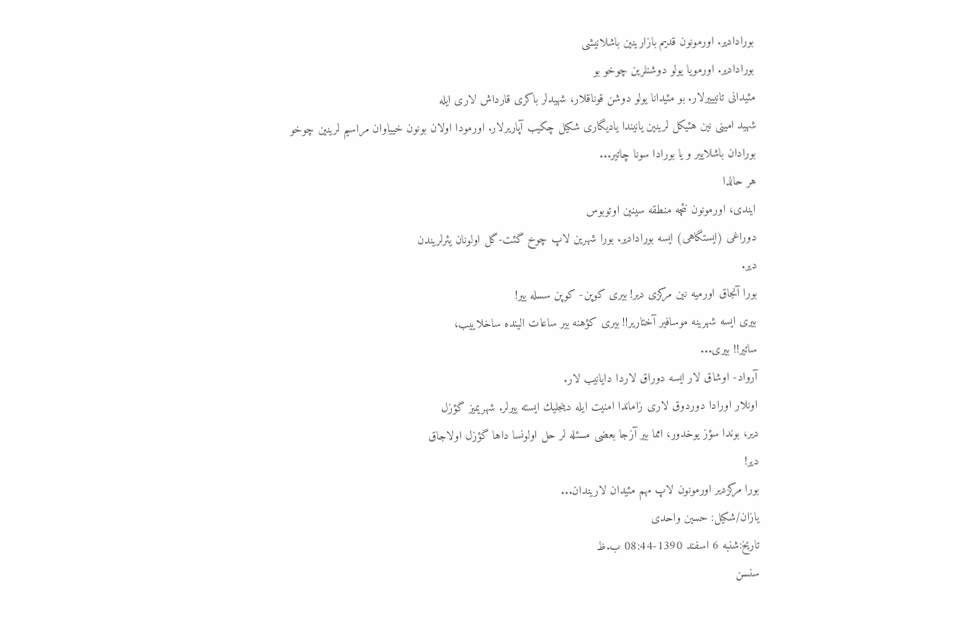بورادادیر. اورمونون قدیم بازارینین باشلانیشی
بورادادیر. اورمویا یولو دوشنلرین چوخو بو
مئیدانی تانیییرلار. بو مئیدانا یولو دوشن قوناقلار، شهیدلر باكری قارداش لاری ایله
شهید امینی نین هئیكل لرینین یانیندا یادیگاری شكیل چكیب آپاریرلار. اورمودا اولان بونون خییاوان مراسیم لرینین چوخو
بورادان باشلاییر و یا بورادا سونا چاتیر...
هر حالدا
ایندی، اورمونون نئچه منطقه سینین اوتوبوس
دوراغی (ایستگاهی) ایسه بورادادیر. بورا شهرین لاپ چوخ گئت-گل اولونان یئرلریندن
دیر.
بورا آنجاق اورمیه نین مركزی دیر! بیری كوپن- كوپن سسله ییر!
بیری ایسه شهرینه موسافیر آختاریر!! بیری كؤهنه بیر ساعات الینده ساخلاییب،
ساتیر!! بیری...
آرواد- اوشاق لار ایسه دوراق لاردا دایانیب لار.
اونلار اورادا دوردوق لاری زاماندا امنیت ایله دینجلیك ایسته ییرلر. شهریمیز گؤزل
دیر، بوندا سؤز یوخدور، امما بیر آزجا بعضی مسئله لر حل اولونسا داها گؤزل اولاجاق
دیر!
بورا مركزدیر اورمونون لاپ مهم مئیدان لاریندان...
یازان/شكیل: حسین واحدی
تاریخ:شنبه 6 اسفند 1390-08:44 ب.ظ
سنسن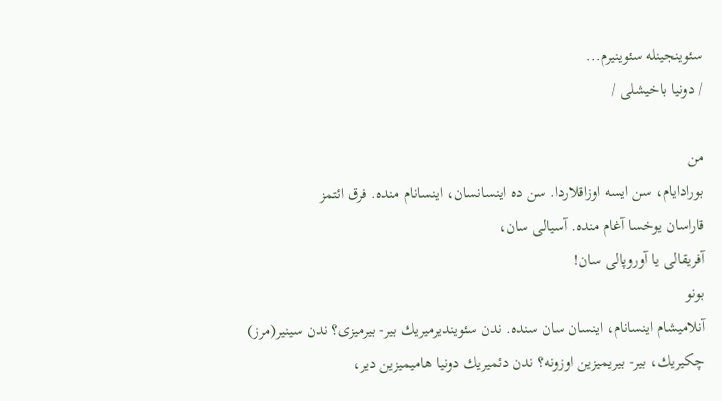سئوینجینله سئوینیرم...
/ دونیا باخیشلی /

من
بورادایام، سن ایسه اوزاقلاردا. سن ده اینسانسان، اینسانام منده. فرق ائتمز
قاراسان یوخسا آغام منده. آسیالی سان،
آفریقالی یا آوروپالی سان!
بونو
آنلامیشام اینسانام، اینسان سان سنده. ندن سئویندیرمیریك بیر- بیرمیزی؟ ندن سینیر(مرز)
چكیریك، بیر- بیریمیزین اوزونه؟ ندن دئمیریك دونیا هامیمیزین دیر،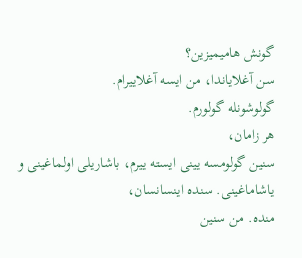گونش هامیمیزین؟
سن آغلایاندا، من ایسه آغلاییرام.
گولوشونله گولورم.
هر زامان،
سنین گولومسه یینی ایسته ییرم، باشاریلی اولماغینی و یاشاماغینی. سنده اینسانسان،
منده. من سنین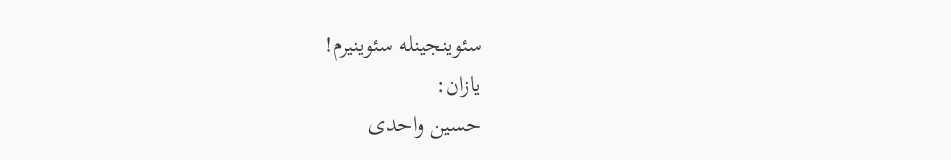سئوینجینله سئوینیرم!
یازان:
حسین واحدی